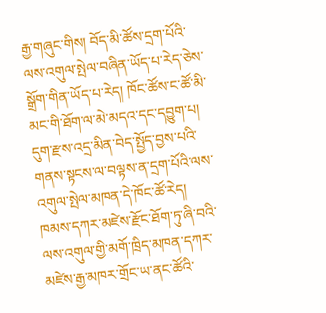རྒྱ་གཞུང་གིས། བོད་མི་ཚོས་དྲག་པོའི་ལས་འགུལ་སྤེལ་བཞིན་ཡོད་པ་རེད་ཅེས་སྒྲོག་གིན་ཡོད་པ་རེད། ཁོང་ཚོས་ང་ཚོ་མི་མང་གི་ཐོག་ལ་མེ་མདའ་དང་དབྱུག་པ། དུག་རྫས་འདྲ་མིན་བེད་སྤྱོད་བྱས་པའི་གནས་སྟངས་ལ་བལྟས་ན་དྲག་པོའི་ལས་འགུལ་སྤེལ་མཁན་དེ་ཁོང་ཚོ་རེད།
ཁམས་དཀར་མཛེས་རྫོང་ཐོག་ཏུ་ཞི་བའི་ལས་འགུལ་གྱི་མགོ་ཁྲིད་མཁན་དཀར་མཛེས་རྒྱ་མཁར་གྲོང་ཡ་ནང་ཚོའི་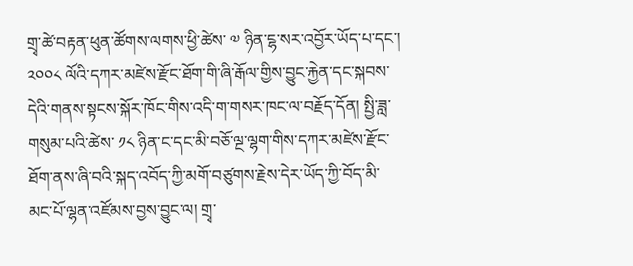གྲྭ་ཚེ་བརྟན་ཕུན་ཚོགས་ལགས་ཕྱི་ཚེས་ ༧ ཉིན་ངྷ་སར་འབྱོར་ཡོད་པ་དང་། ༢༠༠༨ ལོའི་དཀར་མཛེས་རྫོང་ཐོག་གི་ཞི་རྒོལ་གྱིས་བྱུང་རྐྱེན་དང་སྐབས་དེའི་གནས་སྟངས་སྐོར་ཁོང་གིས་འདི་ག་གསར་ཁང་ལ་བརྗོད་དོན། སྤྱི་ཟླ་གསུམ་པའི་ཚེས་ ༡༨ ཉིན་ང་དང་མི་བཅོ་ལྔ་ལྷག་གིས་དཀར་མཛེས་རྫོང་ཐོག་ནས་ཞི་བའི་སྐད་འབོད་ཀྱི་མགོ་བཙུགས་རྗེས་དེར་ཡོད་ཀྱི་བོད་མི་མང་པོ་ལྷན་འཛོམས་བྱས་བྱུང་ལ། གྲྭ་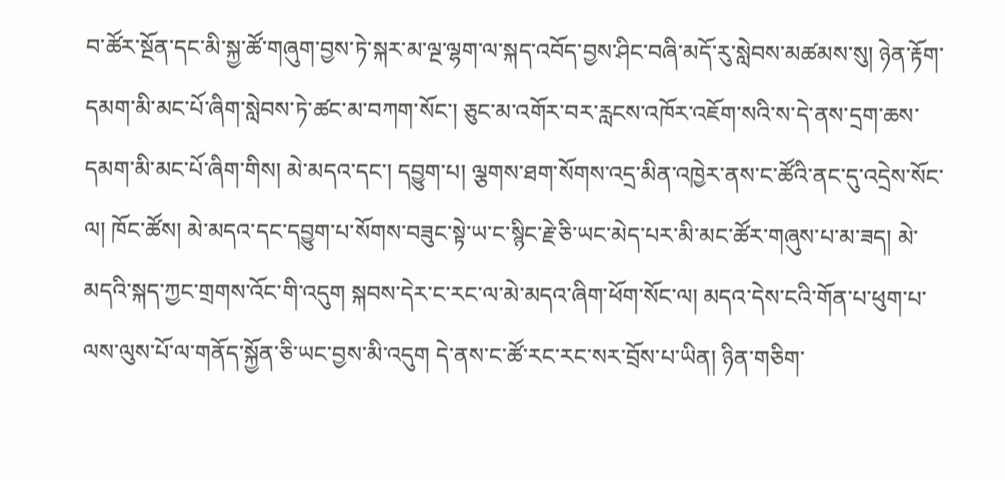བ་ཚོར་སྔོན་དང་མི་སྐྱ་ཚོ་གཞུག་བྱས་ཏེ་སྐར་མ་ལྔ་ལྷག་ལ་སྐད་འབོད་བྱས་ཤིང་བཞི་མདོ་རུ་སླེབས་མཚམས་སུ། ཉེན་རྟོག་དམག་མི་མང་པོ་ཞིག་སླེབས་ཏེ་ཚང་མ་བཀག་སོང་། ཅུང་མ་འགོར་བར་རླངས་འཁོར་འཇོག་སའི་ས་དེ་ནས་དྲག་ཆས་དམག་མི་མང་པོ་ཞིག་གིས། མེ་མདའ་དང་། དབྱུག་པ། ལྕགས་ཐག་སོགས་འདྲ་མིན་འཁྱེར་ནས་ང་ཚོའི་ནང་དུ་འདྲེས་སོང་ལ། ཁོང་ཚོས། མེ་མདའ་དང་དབྱུག་པ་སོགས་བཟུང་སྟེ་ཡ་ང་སྙིང་རྗེ་ཅི་ཡང་མེད་པར་མི་མང་ཚོར་གཞུས་པ་མ་ཟད། མེ་མདའི་སྐད་ཀྱང་གྲགས་འོང་གི་འདུག སྐབས་དེར་ང་རང་ལ་མེ་མདའ་ཞིག་ཕོག་སོང་ལ། མདའ་དེས་ངའི་གོན་པ་ཕུག་པ་ལས་ལུས་པོ་ལ་གནོད་སྐྱོན་ཅི་ཡང་བྱས་མི་འདུག དེ་ནས་ང་ཚོ་རང་རང་སར་བྲོས་པ་ཡིན། ཉིན་གཅིག་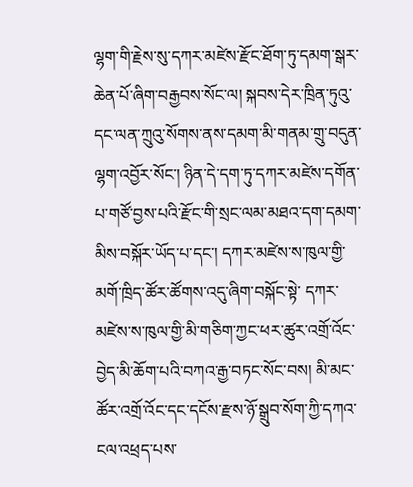ལྷག་གི་རྗེས་སུ་དཀར་མཛེས་རྫོང་ཐོག་ཏུ་དམག་སྒར་ཆེན་པོ་ཞིག་བརྒྱབས་སོང་ལ། སྐབས་དེར་ཁྲིན་ཏུའུ་དང་ལན་ཀྲུའུ་སོགས་ནས་དམག་མི་གནམ་གྲུ་བདུན་ལྷག་འབྱོར་སོང་། ཉིན་དེ་དག་ཏུ་དཀར་མཛེས་དགོན་པ་གཙོ་བྱས་པའི་རྫོང་གི་སྲང་ལམ་མཐའ་དག་དམག་མིས་བསྐོར་ཡོད་པ་དང་། དཀར་མཛེས་ས་ཁུལ་གྱི་མགོ་ཁྲིད་ཚོར་ཚོགས་འདུ་ཞིག་བསྐོང་སྟེ་ དཀར་མཛེས་ས་ཁུལ་གྱི་མི་གཅིག་ཀྱང་ཕར་ཚུར་འགྲོ་འོང་བྱེད་མི་ཆོག་པའི་བཀའ་རྒྱ་བཏང་སོང་བས། མི་མང་ཚོར་འགྲོ་འོང་དང་དངོས་རྫས་ཉོ་སྒྲུབ་སོག་ཀྱི་དཀའ་ངལ་འཕྲད་པས་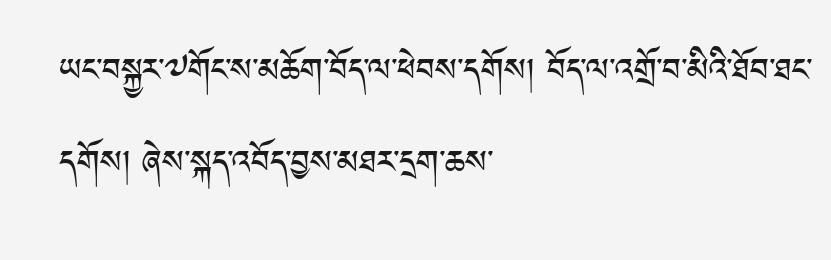ཡང་བསྐྱར་༧གོང་ས་མཆོག་བོད་ལ་ཕེབས་དགོས། བོད་ལ་འགྲོ་བ་མིའི་ཐོབ་ཐང་དགོས། ཞེས་སྐད་འབོད་བྱས་མཐར་དྲག་ཆས་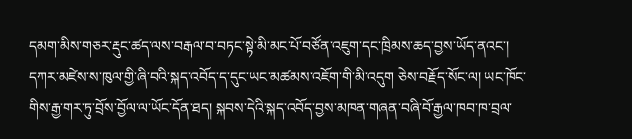དམག་མིས་གཅར་རྡུང་ཚད་ལས་བརྒལ་བ་བཏང་སྟེ་མི་མང་པོ་བཙོན་འཇུག་དང་ཁྲིམས་ཆད་བྱས་ཡོད་ནའང་། དཀར་མཛེས་ས་ཁུལ་གྱི་ཞི་བའི་སྐད་འབོད་ད་དུང་ཡང་མཚམས་འཇོག་གི་མི་འདུག ཅེས་བརྗོད་སོང་ལ། ཡང་ཁོང་གིས་རྒྱ་གར་ཏུ་བྲོས་བྱོལ་ལ་ཡོང་དོན་ཐད། སྐབས་དེའི་སྐད་འབོད་བྱས་མཁན་གཞན་བཞི་བོ་རྒྱལ་ཁབ་ཁ་བྲལ་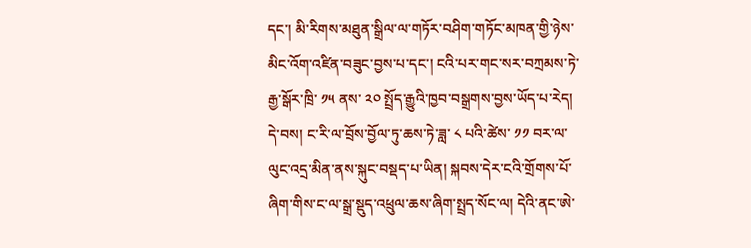དང་། མི་རིགས་མཐུན་སྒྲིལ་ལ་གཏོར་བཤིག་གཏོང་མཁན་གྱི་ཉེས་མིང་འོག་འཛིན་བཟུང་བྱས་པ་དང་། ངའི་པར་གང་སར་བཀྲམས་ཏེ་རྒྱ་སྒོར་ཁྲི་ ༡༥ ནས་ ༢༠ སྤྲོད་རྒྱུའི་ཁྱབ་བསྒྲགས་བྱས་ཡོད་པ་རེད། དེ་བས། ང་རི་ལ་བྲོས་བྱོལ་ཏུ་ཆས་ཏེ་ཟླ་ ༨ པའི་ཚེས་ ༡༡ བར་ལ་ལུང་འདྲ་མིན་ནས་སྐུང་བསྡད་པ་ཡིན། སྐབས་དེར་ངའི་གྲོགས་པོ་ཞིག་གིས་ང་ལ་སྒྲ་སྡུད་འཕྲུལ་ཆས་ཞིག་སྤྲད་སོང་ལ། དེའི་ནང་ཨེ་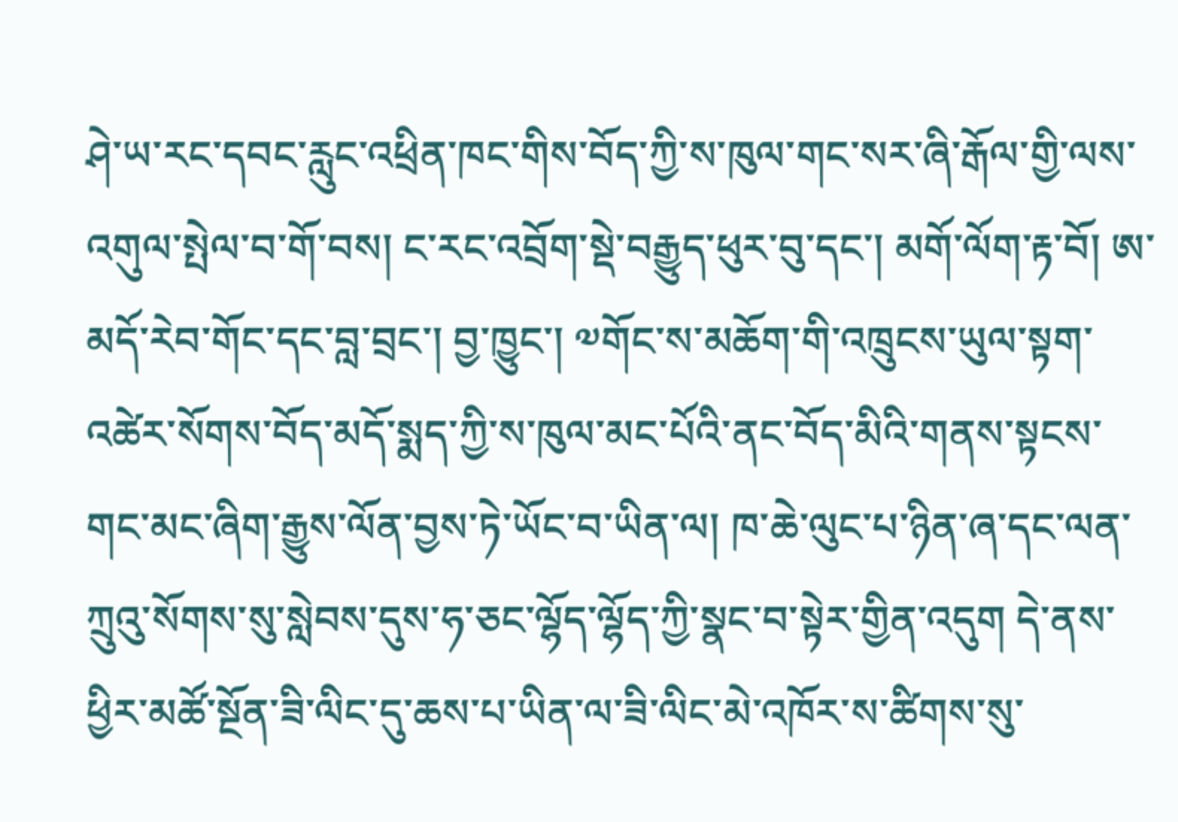ཤེ་ཡ་རང་དབང་རླུང་འཕྲིན་ཁང་གིས་བོད་ཀྱི་ས་ཁུལ་གང་སར་ཞི་རྒོལ་གྱི་ལས་འགུལ་སྤེལ་བ་གོ་བས། ང་རང་འབྲོག་སྡེ་བརྒྱུད་ཕུར་བུ་དང་། མགོ་ལོག་རྟ་བོ། ཨ་མདོ་རེབ་གོང་དང་བླ་བྲང་། བྱ་ཁྱུང་། ༧གོང་ས་མཆོག་གི་འཁྲུངས་ཡུལ་སྟག་འཚེར་སོགས་བོད་མདོ་སྨད་ཀྱི་ས་ཁུལ་མང་པོའི་ནང་བོད་མིའི་གནས་སྟངས་གང་མང་ཞིག་རྒྱུས་ལོན་བྱས་ཏེ་ཡོང་བ་ཡིན་ལ། ཁ་ཆེ་ལུང་པ་ཉིན་ཞ་དང་ལན་ཀྲུའུ་སོགས་སུ་སླེབས་དུས་ཧ་ཅང་ལྷོད་ལྷོད་ཀྱི་སྣང་བ་སྟེར་གྱིན་འདུག དེ་ནས་ཕྱིར་མཚོ་སྔོན་ཟི་ལིང་དུ་ཆས་པ་ཡིན་ལ་ཟི་ལིང་མེ་འཁོར་ས་ཚིགས་སུ་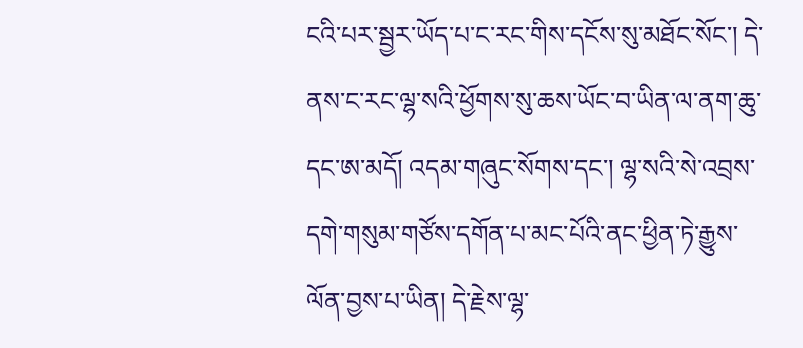ངའི་པར་སྦྱར་ཡོད་པ་ང་རང་གིས་དངོས་སུ་མཐོང་སོང་། དེ་ནས་ང་རང་ལྷ་སའི་ཕྱོགས་སུ་ཆས་ཡོང་བ་ཡིན་ལ་ནག་ཆུ་དང་ཨ་མདོ། འདམ་གཞུང་སོགས་དང་། ལྷ་སའི་སེ་འབྲས་དགེ་གསུམ་གཙོས་དགོན་པ་མང་པོའི་ནང་ཕྱིན་ཏེ་རྒྱུས་ལོན་བྱས་པ་ཡིན། དེ་རྗེས་ལྷ་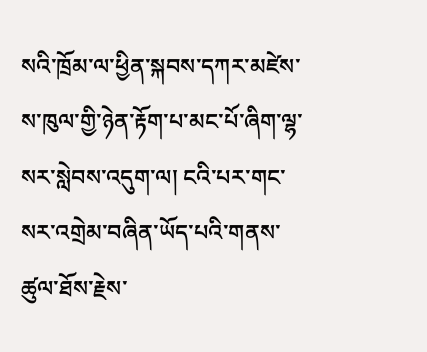སའི་ཁྲོམ་ལ་ཕྱིན་སྐབས་དཀར་མཛེས་ས་ཁུལ་གྱི་ཉེན་རྟོག་པ་མང་པོ་ཞིག་ལྷ་སར་སླེབས་འདུག་ལ། ངའི་པར་གང་སར་འགྲེམ་བཞིན་ཡོད་པའི་གནས་ཚུལ་ཐོས་རྗེས་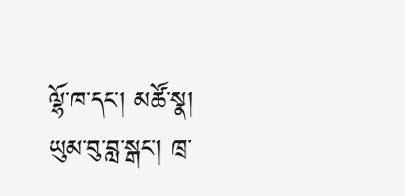ལྷོ་ཁ་དང་། མཚོ་སྣ། ཡུམ་བུ་བླ་སྒང་། ཁྲ་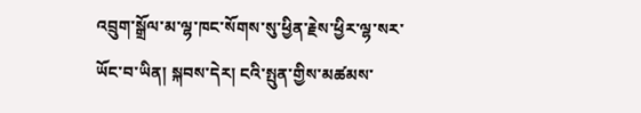འབྲུག་སྒྲོལ་མ་ལྷ་ཁང་སོགས་སུ་ཕྱིན་རྗེས་ཕྱིར་ལྷ་སར་ཡོང་བ་ཡིན། སྐབས་དེར། ངའི་སྤུན་གྱིས་མཚམས་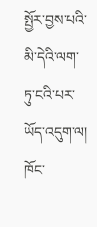སྤྱོར་བྱས་པའི་མི་དེའི་ལག་ཏུ་ངའི་པར་ཡོད་འདུག་ལ། ཁོང་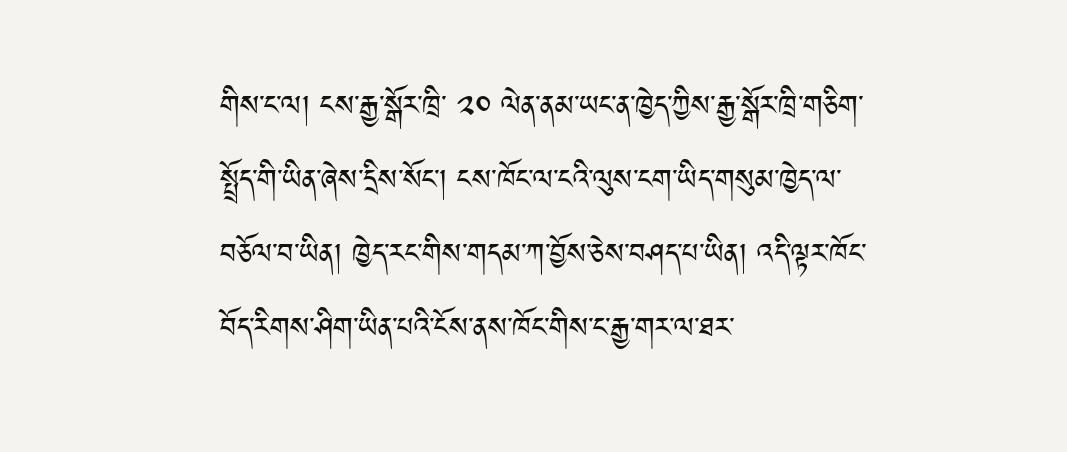གིས་ང་ལ། ངས་རྒྱ་སྒོར་ཁྲི་ ༢༠ ལེན་ནམ་ཡང་ན་ཁྱེད་ཀྱིས་རྒྱ་སྒོར་ཁྲི་གཅིག་སྤྲོད་གི་ཡིན་ཞེས་དྲིས་སོང་། ངས་ཁོང་ལ་ངའི་ལུས་ངག་ཡིད་གསུམ་ཁྱེད་ལ་བཅོལ་བ་ཡིན། ཁྱེད་རང་གིས་གདམ་ཀ་བྱོས་ཅེས་བཤད་པ་ཡིན། འདི་ལྟར་ཁོང་བོད་རིགས་ཤིག་ཡིན་པའི་ངོས་ནས་ཁོང་གིས་ང་རྒྱ་གར་ལ་ཐར་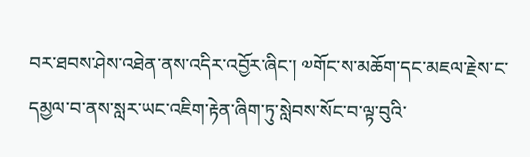བར་ཐབས་ཤེས་འཐེན་ནས་འདིར་འབྱོར་ཞིང་། ༧གོང་ས་མཆོག་དང་མཇལ་རྗེས་ང་དམྱལ་བ་ནས་སླར་ཡང་འཇིག་རྟེན་ཞིག་ཏུ་སླེབས་སོང་བ་ལྟ་བུའི་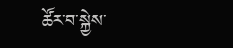ཚོར་བ་སྐྱེས་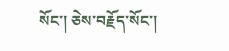སོང་། ཅེས་བརྗོད་སོང་།